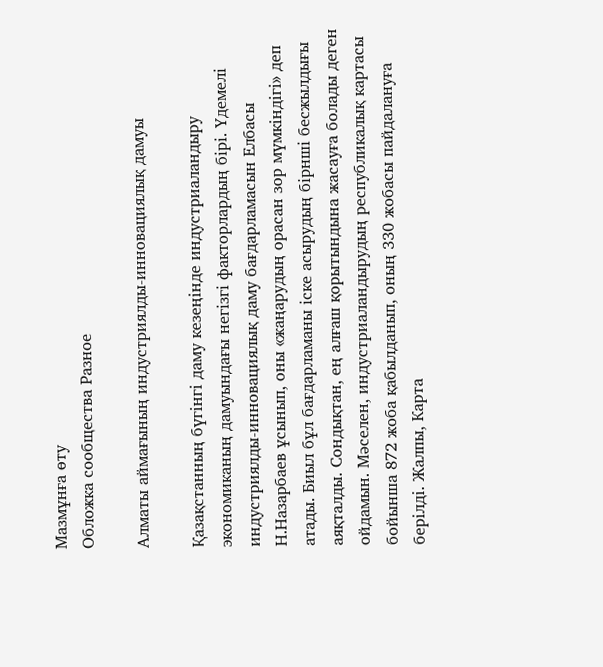Мазмұнға өту
Обложка сообщества Разное

Алматы аймағының индустриялды-инновациялық дамуы

Қазақстанның бүгінгі даму кезеңінде индустриаландыру экономиканың дамуындағы негізгі факторлардың бірі. Үдемелі индустриялды-инновациялық даму бағдарламасын Елбасы Н.Назарбаев ұсынып, оны «жаңарудың орасан зор мүмкіндігі» деп атады. Биыл бұл бағдарламаны іске асырудың бірнші бесжылдығы аяқталды. Сондықтан, ең алғаш қорытындына жасауға болады деген ойдамын. Мәселен, индустриаландырудың республикалық картасы бойынша 872 жоба қабылданып, оның 330 жобасы пайдалануға берілді. Жалпы, Карта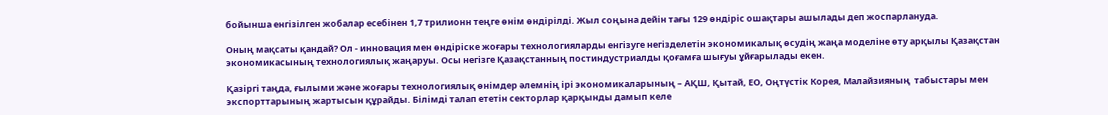бойынша енгізілген жобалар есебінен 1,7 трилионн теңге өнім өндірілді. Жыл соңына дейін тағы 129 өндіріс ошақтары ашылады деп жоспарлануда.

Оның мақсаты қандай? Ол - инновация мен өндіріске жоғары технологияларды енгізуге негізделетін экономикалық өсудің жаңа моделіне өту арқылы Қазақстан экономикасының технологиялық жаңаруы. Осы негізге Қазақстанның постиндустриалды қоғамға шығуы ұйғарылады екен.

Қазіргі таңда, ғылыми және жоғары технологиялық өнімдер әлемнің ірі экономикаларының – АҚШ, Қытай, ЕО, Оңтүстік Корея, Малайзияның  табыстары мен экспорттарының жартысын құрайды. Білімді талап ететін секторлар қарқынды дамып келе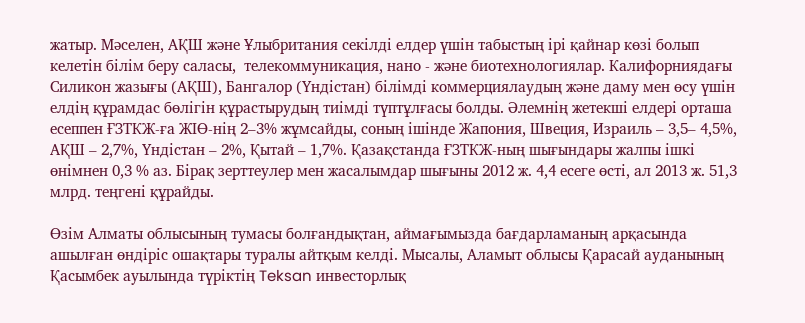жатыр. Мәселен, АҚШ және Ұлыбритания секілді елдер үшін табыстың ірі қайнар көзі болып келетін білім беру саласы,  телекоммуникация, нано - және биотехнологиялар. Калифорниядағы Силикон жазығы (АҚШ), Бангалор (Үндістан) білімді коммерциялаудың және даму мен өсу үшін елдің құрамдас бөлігін құрастырудың тиімді түптұлғасы болды. Әлемнің жетекші елдері орташа есеппен ҒЗТКЖ-ға ЖІӨ-нің 2–3% жұмсайды, соның ішінде Жапония, Швеция, Израиль – 3,5– 4,5%, АҚШ – 2,7%, Үндістан – 2%, Қытай – 1,7%. Қазақстанда ҒЗТКЖ-ның шығындары жалпы ішкі өнімнен 0,3 % аз. Бірақ зерттеулер мен жасалымдар шығыны 2012 ж. 4,4 есеге өсті, ал 2013 ж. 51,3 млрд. теңгені құрайды.

Өзім Алматы облысының тумасы болғандықтан, аймағымызда бағдарламаның арқасында ашылған өндіріс ошақтары туралы айтқым келді. Мысалы, Аламыт облысы Қарасай ауданының Қасымбек ауылында түріктің Teksan инвесторлық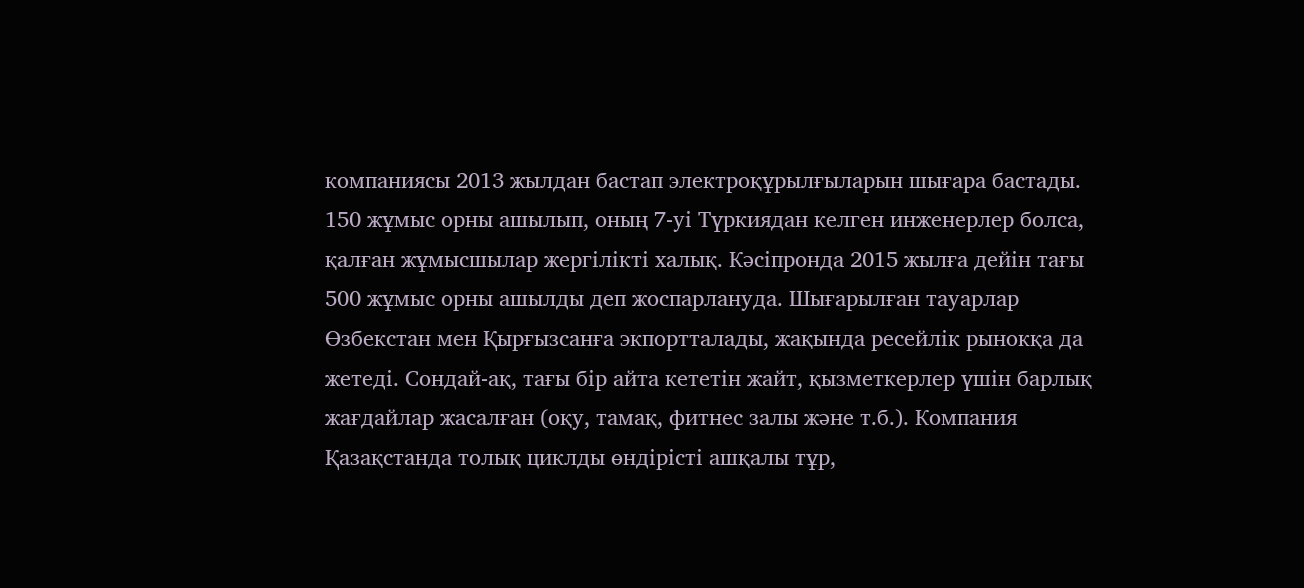компаниясы 2013 жылдан бастап электроқұрылғыларын шығара бастады. 150 жұмыс орны ашылып, оның 7-уі Түркиядан келген инженерлер болса, қалған жұмысшылар жергілікті халық. Кәсіпронда 2015 жылға дейін тағы 500 жұмыс орны ашылды деп жоспарлануда. Шығарылған тауарлар Өзбекстан мен Қырғызсанға экпортталады, жақында ресейлік рынокқа да жетеді. Сондай-ақ, тағы бір айта кететін жайт, қызметкерлер үшін барлық жағдайлар жасалған (оқу, тамақ, фитнес залы және т.б.). Компания Қазақстанда толық циклды өндірісті ашқалы тұр,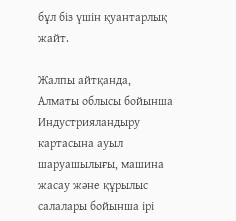бұл біз үшін қуантарлық жайт.

Жалпы айтқанда,  Алматы облысы бойынша Индустрияландыру картасына ауыл шаруашылығы, машина жасау және құрылыс салалары бойынша ірі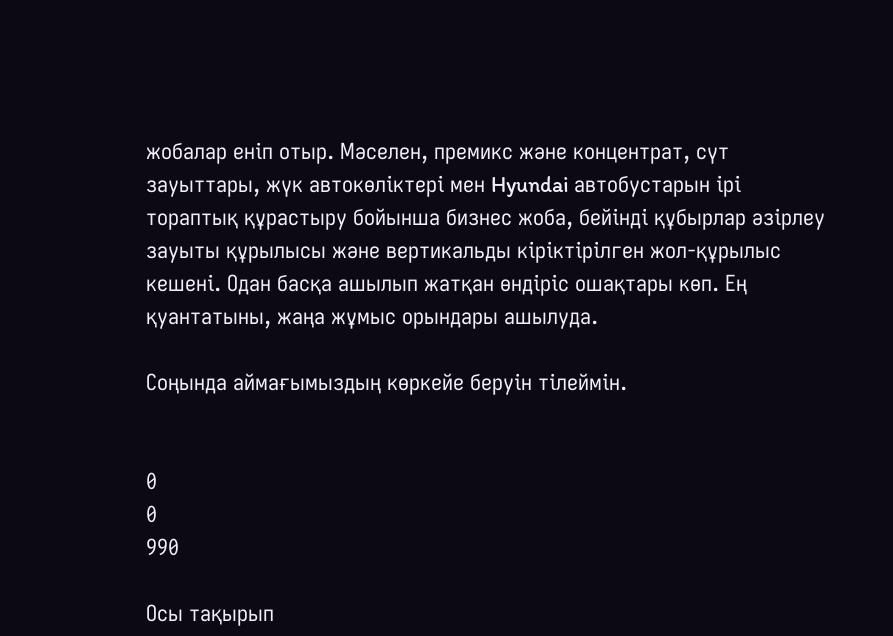жобалар еніп отыр. Мәселен, премикс және концентрат, сүт зауыттары, жүк автокөліктері мен Hyundai автобустарын ірі тораптық құрастыру бойынша бизнес жоба, бейінді құбырлар әзірлеу зауыты құрылысы және вертикальды кіріктірілген жол-құрылыс кешені. Одан басқа ашылып жатқан өндіріс ошақтары көп. Ең қуантатыны, жаңа жұмыс орындары ашылуда.

Соңында аймағымыздың көркейе беруін тілеймін.


0
0
990

Осы тақырып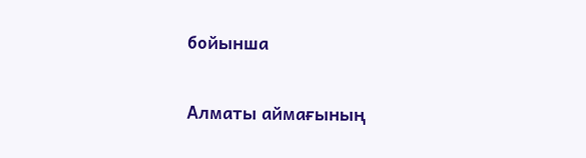бойынша

Алматы аймағының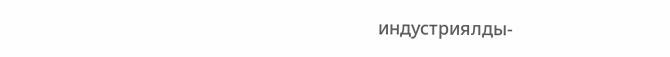индустриялды-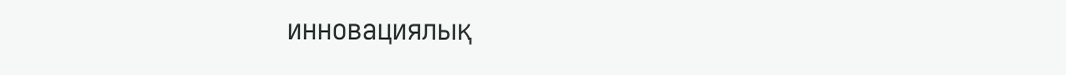инновациялық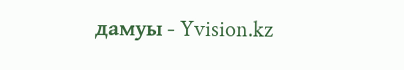дамуы - Yvision.kz